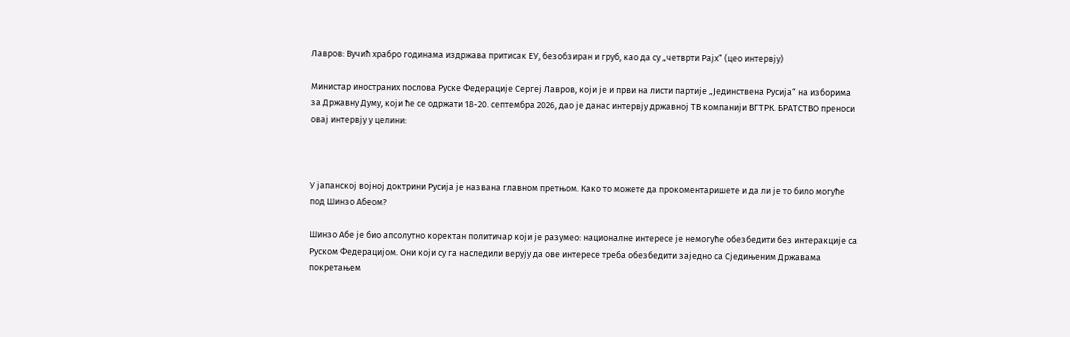Лавров: Вучић храбро годинама издржава притисак ЕУ, безобзиран и груб, као да су „четврти Рајх“ (цео интервју)

Министар иностраних послова Руске Федерације Сергеј Лавров, који је и први на листи партије „Јединствена Русија“ на изборима за Државну Думу, који ће се одржати 18-20. септембра 2026, дао је данас интервју државној ТВ компанији ВГТРК. БРАТСТВО преноси овај интервју у целини:



У јапанској војној доктрини Русија је названа главном претњом. Како то можете да прокоментаришете и да ли је то било могуће под Шинзо Абеом?

Шинзо Абе је био апсолутно коректан политичар који је разумео: националне интересе је немогуће обезбедити без интеракције са Руском Федерацијом. Они који су га наследили верују да ове интересе треба обезбедити заједно са Сједињеним Државама покретањем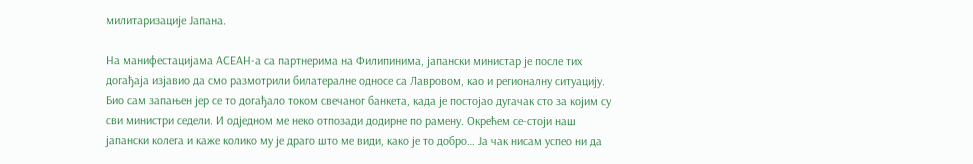милитаризације Јапана.

На манифестацијама АСЕАН-а са партнерима на Филипинима, јапански министар је после тих догађаја изјавио да смо размотрили билатералне односе са Лавровом, као и регионалну ситуацију. Био сам запањен јер се то догађало током свечаног банкета, када је постојао дугачак сто за којим су сви министри седели. И одједном ме неко отпозади додирне по рамену. Окрећем се-стоји наш јапански колега и каже колико му је драго што ме види, како је то добро… Ја чак нисам успео ни да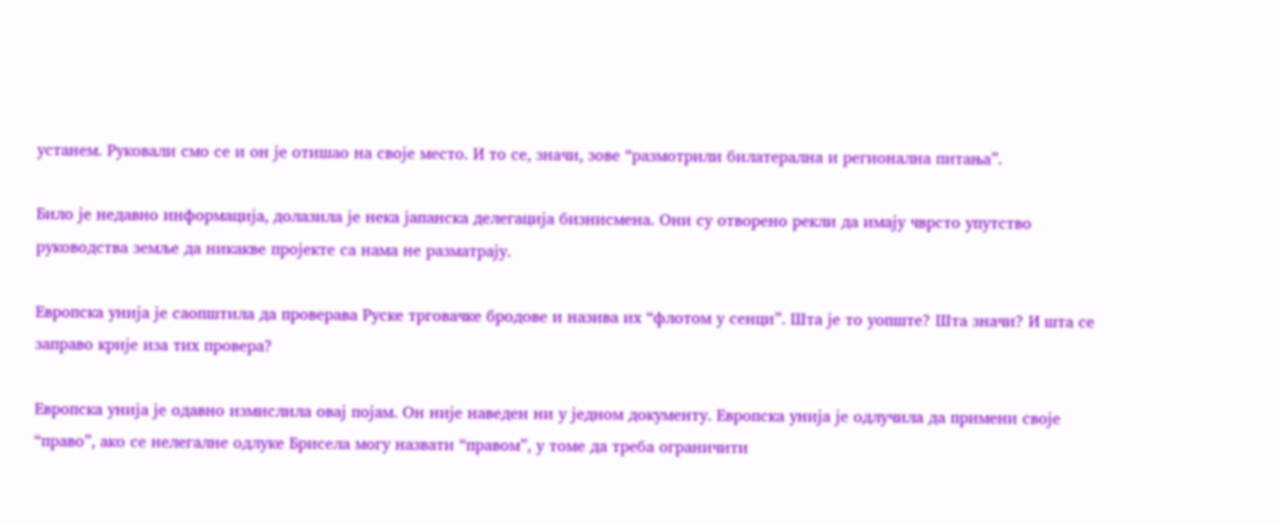устанем. Руковали смо се и он је отишао на своје место. И то се, значи, зове “размотрили билатерална и регионална питања”.

Било је недавно информација, долазила је нека јапанска делегација бизнисмена. Они су отворено рекли да имају чврсто упутство руководства земље да никакве пројекте са нама не разматрају.

Европска унија је саопштила да проверава Руске трговачке бродове и назива их “флотом у сенци”. Шта је то уопште? Шта значи? И шта се заправо крије иза тих провера?

Европска унија је одавно измислила овај појам. Он није наведен ни у једном документу. Европска унија је одлучила да примени своје “право”, ако се нелегалне одлуке Брисела могу назвати “правом”, у томе да треба ограничити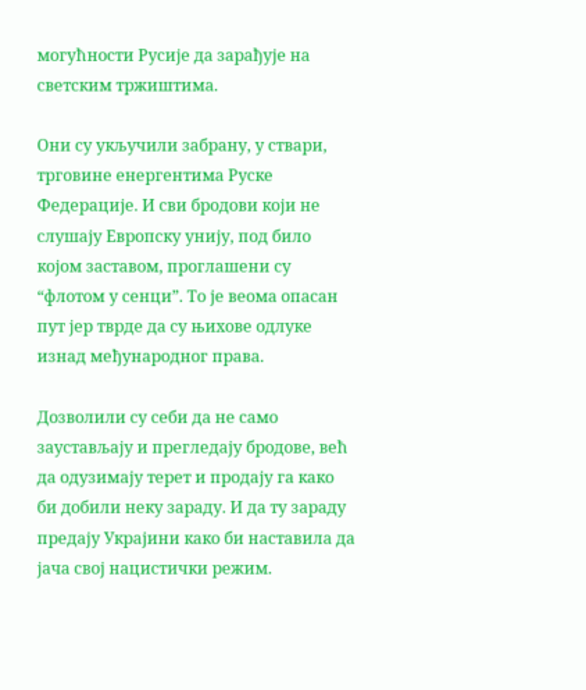могућности Русије да зарађује на светским тржиштима.

Они су укључили забрану, у ствари, трговине енергентима Руске Федерације. И сви бродови који не слушају Европску унију, под било којом заставом, проглашени су “флотом у сенци”. То је веома опасан пут јер тврде да су њихове одлуке изнад међународног права.

Дозволили су себи да не само заустављају и прегледају бродове, већ да одузимају терет и продају га како би добили неку зараду. И да ту зараду предају Украјини како би наставила да јача свој нацистички режим.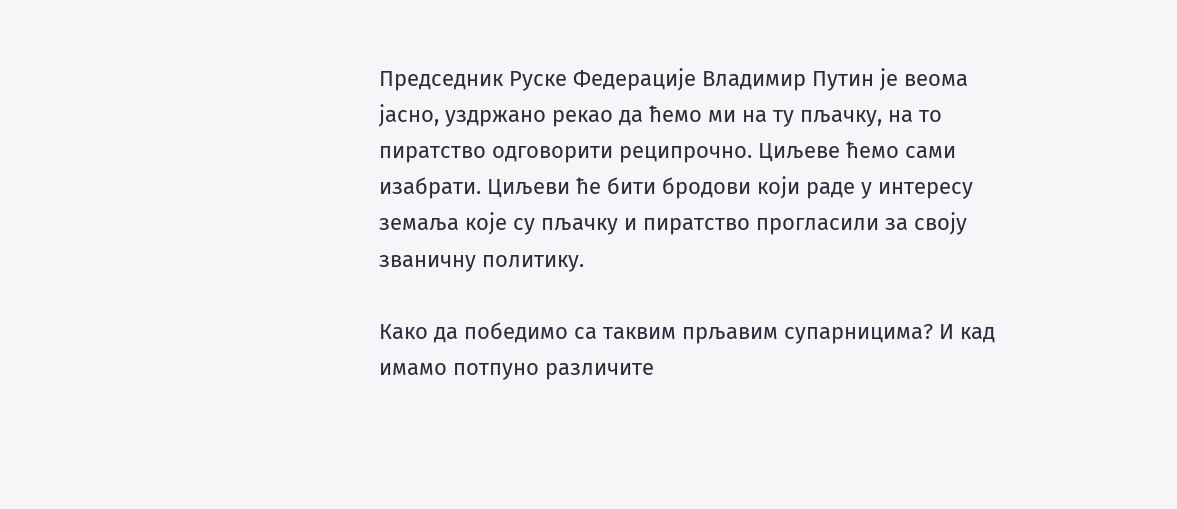Председник Руске Федерације Владимир Путин је веома јасно, уздржано рекао да ћемо ми на ту пљачку, на то пиратство одговорити реципрочно. Циљеве ћемо сами изабрати. Циљеви ће бити бродови који раде у интересу земаља које су пљачку и пиратство прогласили за своју званичну политику.

Како да победимо са таквим прљавим супарницима? И кад имамо потпуно различите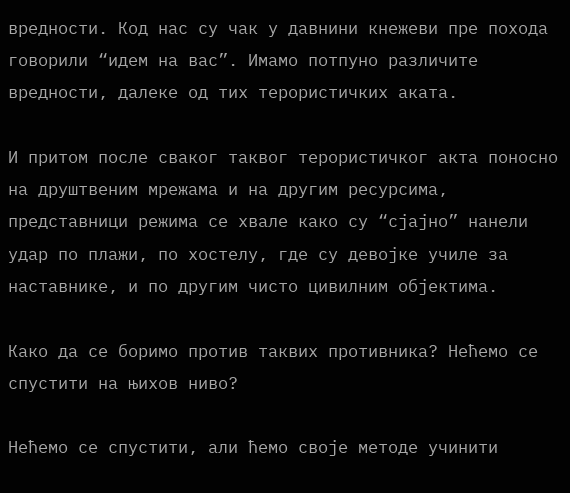вредности. Код нас су чак у давнини кнежеви пре похода говорили “идем на вас”. Имамо потпуно различите вредности, далеке од тих терористичких аката.

И притом после сваког таквог терористичког акта поносно на друштвеним мрежама и на другим ресурсима, представници режима се хвале како су “сјајно” нанели удар по плажи, по хостелу, где су девојке училе за наставнике, и по другим чисто цивилним објектима.

Како да се боримо против таквих противника? Нећемо се спустити на њихов ниво?

Нећемо се спустити, али ћемо своје методе учинити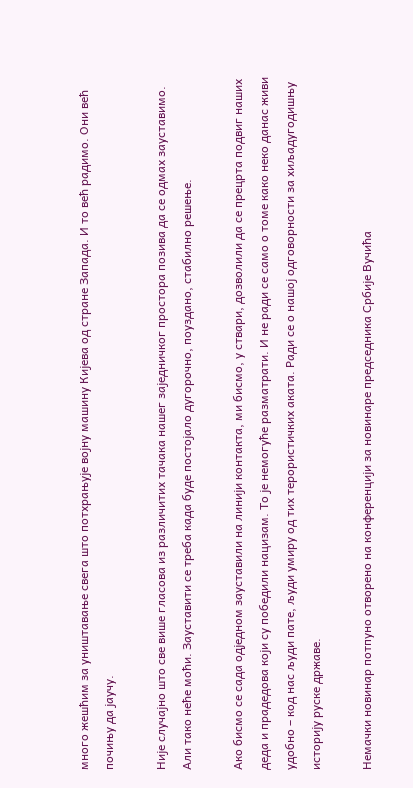много жешћим за уништавање свега што потхрањује војну машину Кијева од стране Запада. И то већ радимо. Они већ почињу да јаучу.

Није случајно што све више гласова из различитих тачака нашег заједничког простора позива да се одмах зауставимо. Али тако неће моћи. Зауставити се треба када буде постојало дугорочно, поуздано, стабилно решење.

Ако бисмо се сада одједном зауставили на линији контакта, ми бисмо, у ствари, дозволили да се прецрта подвиг наших деда и прадедова који су победили нацизам. То је немогуће разматрати. И не ради се само о томе како неко данас живи удобно – код нас људи пате, људи умиру од тих терористичких аката. Ради се о нашој одговорности за хиљадугодишњу историју руске државе.

Немачки новинар потпуно отворено на конференцији за новинаре председника Србије Вучића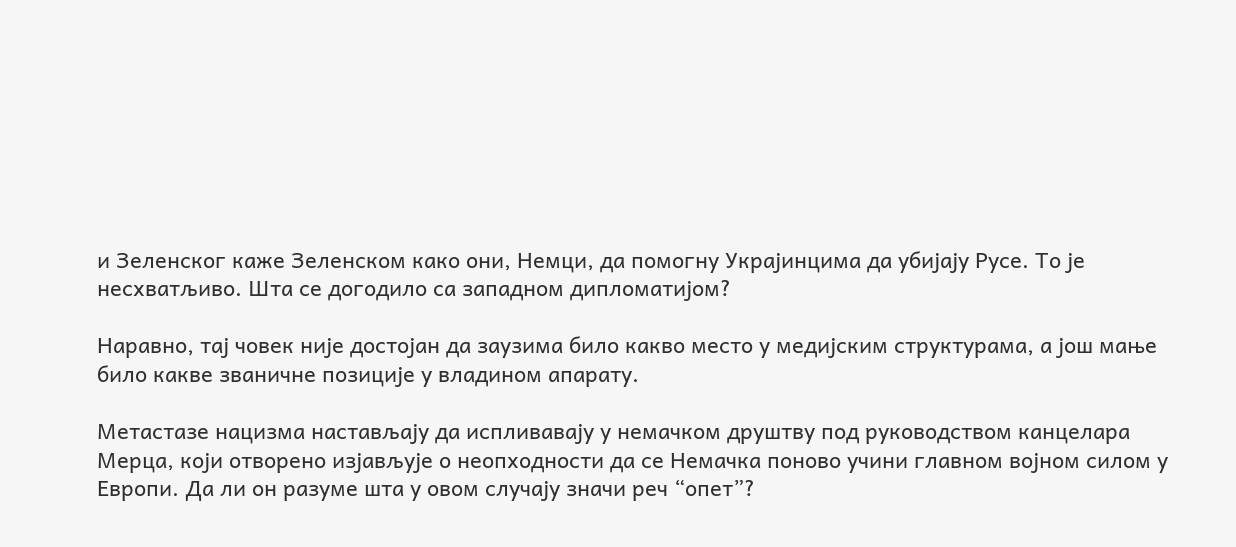и Зеленског каже Зеленском како они, Немци, да помогну Украјинцима да убијају Русе. То је несхватљиво. Шта се догодило са западном дипломатијом?

Наравно, тај човек није достојан да заузима било какво место у медијским структурама, а још мање било какве званичне позиције у владином апарату.

Метастазе нацизма настављају да испливавају у немачком друштву под руководством канцелара Мерца, који отворено изјављује о неопходности да се Немачка поново учини главном војном силом у Европи. Да ли он разуме шта у овом случају значи реч “опет”?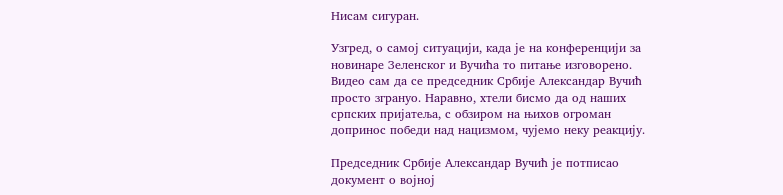Нисам сигуран.

Узгред, о самој ситуацији, када је на конференцији за новинаре Зеленског и Вучића то питање изговорено. Видео сам да се председник Србије Александар Вучић просто згрануо. Наравно, хтели бисмо да од наших српских пријатеља, с обзиром на њихов огроман допринос победи над нацизмом, чујемо неку реакцију.

Председник Србије Александар Вучић је потписао документ о војној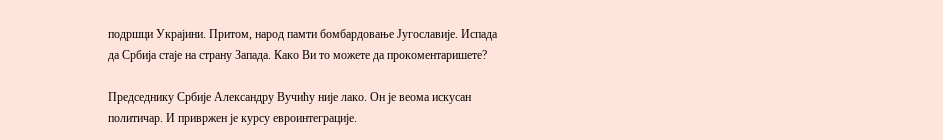подршци Украјини. Притом, народ памти бомбардовање Југославије. Испада да Србија стаје на страну Запада. Како Ви то можете да прокоментаришете?

Председнику Србије Александру Вучићу није лако. Он је веома искусан политичар. И привржен је курсу евроинтеграције.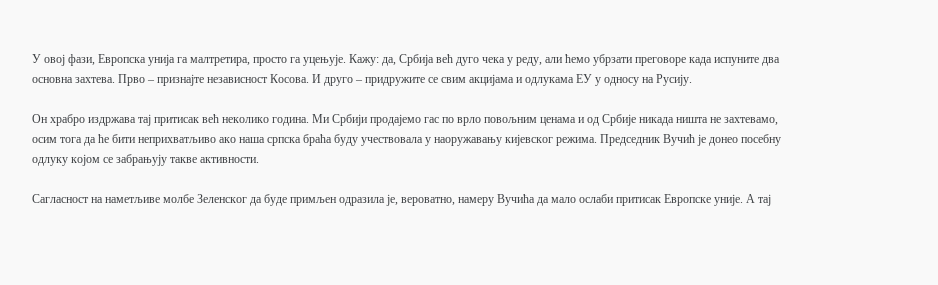У овој фази, Европска унија га малтретира, просто га уцењује. Кажу: да, Србија већ дуго чека у реду, али ћемо убрзати преговоре када испуните два основна захтева. Прво – признајте независност Косова. И друго – придружите се свим акцијама и одлукама ЕУ у односу на Русију.

Он храбро издржава тај притисак већ неколико година. Ми Србији продајемо гас по врло повољним ценама и од Србије никада ништа не захтевамо, осим тога да ће бити неприхватљиво ако наша српска браћа буду учествовала у наоружавању кијевског режима. Председник Вучић је донео посебну одлуку којом се забрањују такве активности.

Сагласност на наметљиве молбе Зеленског да буде примљен одразила је, вероватно, намеру Вучића да мало ослаби притисак Европске уније. А тај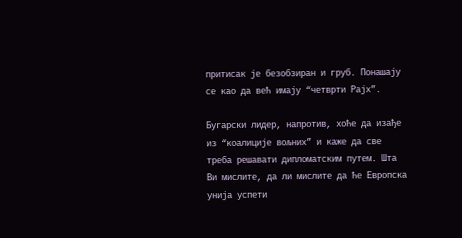притисак је безобзиран и груб. Понашају се као да већ имају “четврти Рајх”.

Бугарски лидер, напротив, хоће да изађе из “коалиције вољних” и каже да све треба решавати дипломатским путем. Шта Ви мислите, да ли мислите да ће Европска унија успети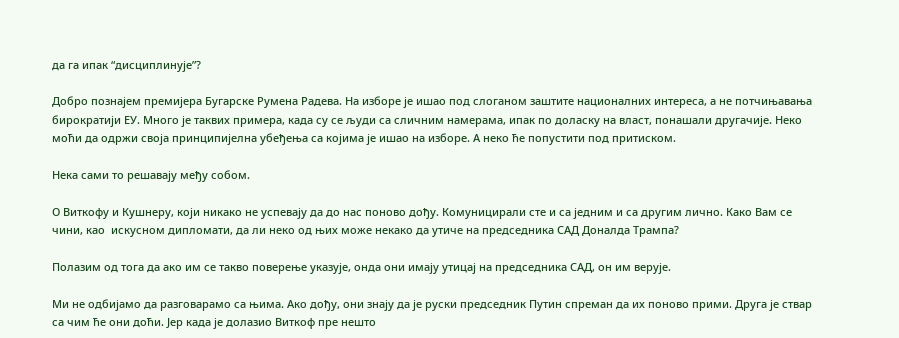да га ипак “дисциплинује”?

Добро познајем премијера Бугарске Румена Радева. На изборе је ишао под слоганом заштите националних интереса, а не потчињавања бирократији ЕУ. Много је таквих примера, када су се људи са сличним намерама, ипак по доласку на власт, понашали другачије. Неко моћи да одржи своја принципијелна убеђења са којима је ишао на изборе. А неко ће попустити под притиском.

Нека сами то решавају међу собом.

О Виткофу и Кушнеру, који никако не успевају да до нас поново дођу. Комуницирали сте и са једним и са другим лично. Како Вам се чини, као  искусном дипломати, да ли неко од њих може некако да утиче на председника САД Доналда Трампа?

Полазим од тога да ако им се такво поверење указује, онда они имају утицај на председника САД, он им верује.

Ми не одбијамо да разговарамо са њима. Ако дођу, они знају да је руски председник Путин спреман да их поново прими. Друга је ствар са чим ће они доћи. Јер када је долазио Виткоф пре нешто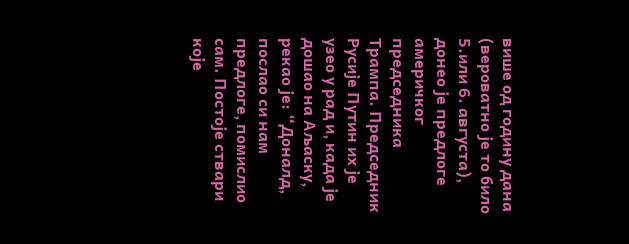више од годину дана (вероватно је то било 5.или 6. августа), донео је предлоге америчког председника Трампа. Председник Русије Путин их је узео у рад и, када је дошао на Аљаску, рекао је: “Доналд, послао си нам предлоге, помислио сам. Постоје ствари које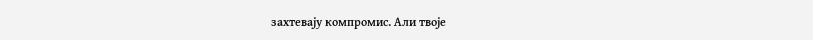захтевају компромис. Али твоје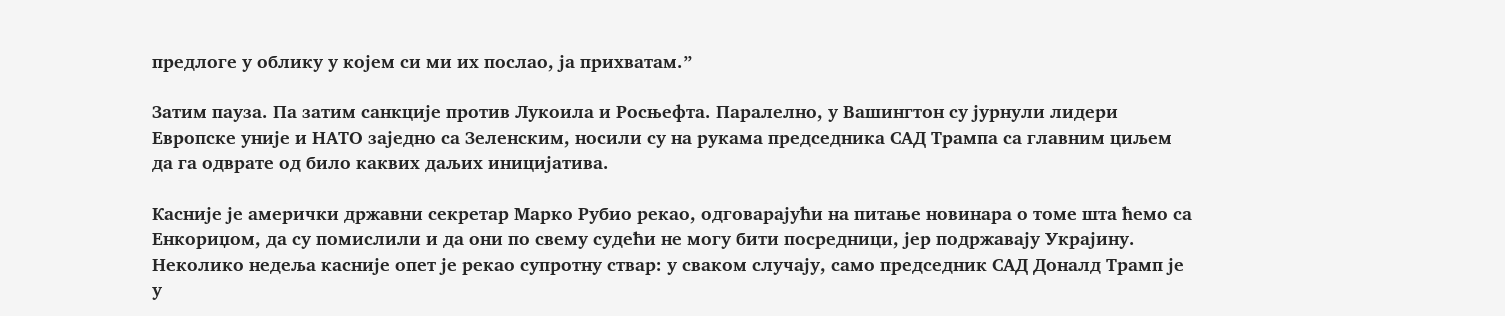предлоге у облику у којем си ми их послао, ја прихватам.”

Затим пауза. Па затим санкције против Лукоила и Росњефта. Паралелно, у Вашингтон су јурнули лидери Европске уније и НАТО заједно са Зеленским, носили су на рукама председника САД Трампа са главним циљем да га одврате од било каквих даљих иницијатива.

Касније је амерички државни секретар Марко Рубио рекао, одговарајући на питање новинара о томе шта ћемо са Енкориџом, да су помислили и да они по свему судећи не могу бити посредници, јер подржавају Украјину. Неколико недеља касније опет је рекао супротну ствар: у сваком случају, само председник САД Доналд Трамп је у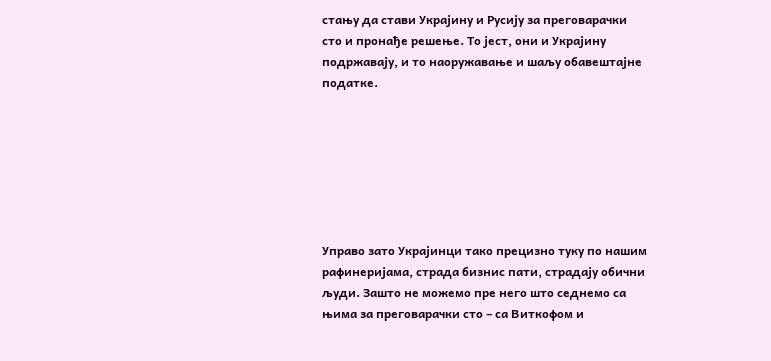стању да стави Украјину и Русију за преговарачки сто и пронађе решење. То јест, они и Украјину подржавају, и то наоружавање и шаљу обавештајне податке.







Управо зато Украјинци тако прецизно туку по нашим рафинеријама, страда бизнис пати, страдају обични људи. Зашто не можемо пре него што седнемо са њима за преговарачки сто – са Виткофом и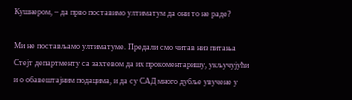Кушнером, – да прво поставимо ултиматум да они то не раде?

Ми не постављамо ултиматуме. Предали смо читав низ питања Стејт департменту са захтевом да их прокоментаришу, укључујући и о обавештајним подацима, и да су САД много дубље увучене у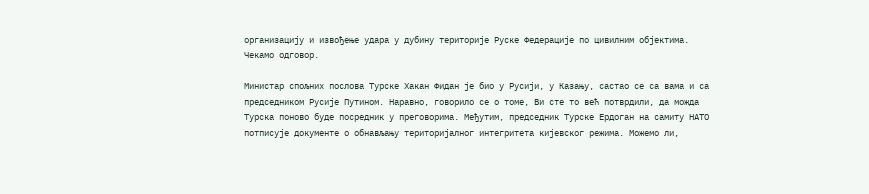организацију и извођење удара у дубину територије Руске Федерације по цивилним објектима. Чекамо одговор.

Министар спољних послова Турске Хакан Фидан је био у Русији, у Казању, састао се са вама и са председником Русије Путином. Наравно, говорило се о томе, Ви сте то већ потврдили, да можда Турска поново буде посредник у преговорима. Међутим, председник Турске Ердоган на самиту НАТО потписује документе о обнављању територијалног интегритета кијевског режима. Можемо ли,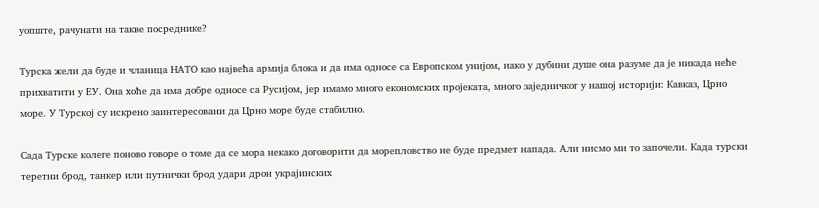уопште, рачунати на такве посреднике?

Турска жели да буде и чланица НАТО као највећа армија блока и да има односе са Европском унијом, иако у дубини душе она разуме да је никада неће прихватити у ЕУ. Она хоће да има добре односе са Русијом, јер имамо много економских пројеката, много заједничког у нашој историји: Кавказ, Црно море. У Турској су искрено заинтересовани да Црно море буде стабилно.

Сада Турске колеге поново говоре о томе да се мора некако договорити да морепловство не буде предмет напада. Али нисмо ми то започели. Када турски теретни брод, танкер или путнички брод удари дрон украјинских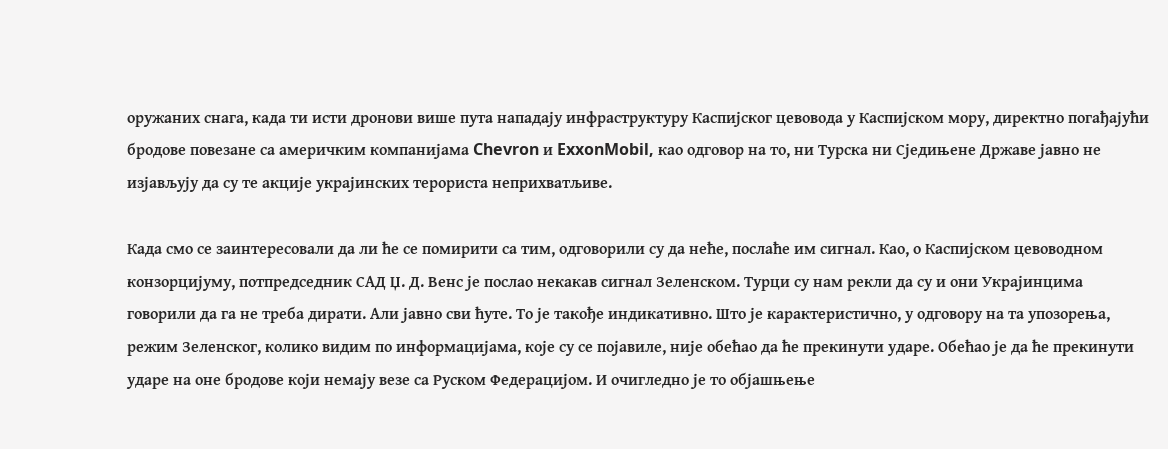оружаних снага, када ти исти дронови више пута нападају инфраструктуру Каспијског цевовода у Каспијском мору, директно погађајући бродове повезане са америчким компанијама Chevron и ExxonMobil, као одговор на то, ни Турска ни Сједињене Државе јавно не изјављују да су те акције украјинских терориста неприхватљиве.

Када смо се заинтересовали да ли ће се помирити са тим, одговорили су да неће, послаће им сигнал. Као, о Каспијском цевоводном конзорцијуму, потпредседник САД Џ. Д. Венс је послао некакав сигнал Зеленском. Турци су нам рекли да су и они Украјинцима говорили да га не треба дирати. Али јавно сви ћуте. То је такође индикативно. Што је карактеристично, у одговору на та упозорења, режим Зеленског, колико видим по информацијама, које су се појавиле, није обећао да ће прекинути ударе. Обећао је да ће прекинути ударе на оне бродове који немају везе са Руском Федерацијом. И очигледно је то објашњење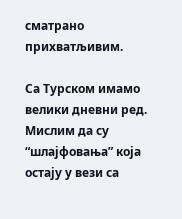сматрано прихватљивим.

Са Турском имамо велики дневни ред. Мислим да су “шлајфовања” која остају у вези са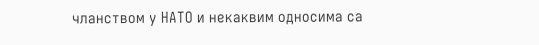чланством у НАТО и некаквим односима са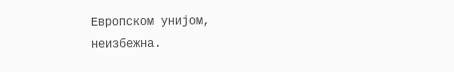Европском унијом, неизбежна.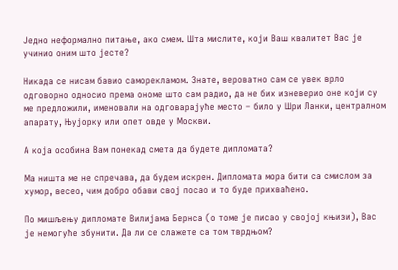Једно неформално питање, ако смем. Шта мислите, који Ваш квалитет Вас је учинио оним што јесте?

Никада се нисам бавио саморекламом. Знате, вероватно сам се увек врло одговорно односио према ономе што сам радио, да не бих изневерио оне који су ме предложили, именовали на одговарајуће место – било у Шри Ланки, централном апарату, Њујорку или опет овде у Москви.

А која особина Вам понекад смета да будете дипломата?

Ма ништа ме не спречава, да будем искрен. Дипломата мора бити са смислом за хумор, весео, чим добро обави свој посао и то буде прихваћено.

По мишљењу дипломате Вилијама Бернса (о томе је писао у својој књизи), Вас је немогуће збунити. Да ли се слажете са том тврдњом?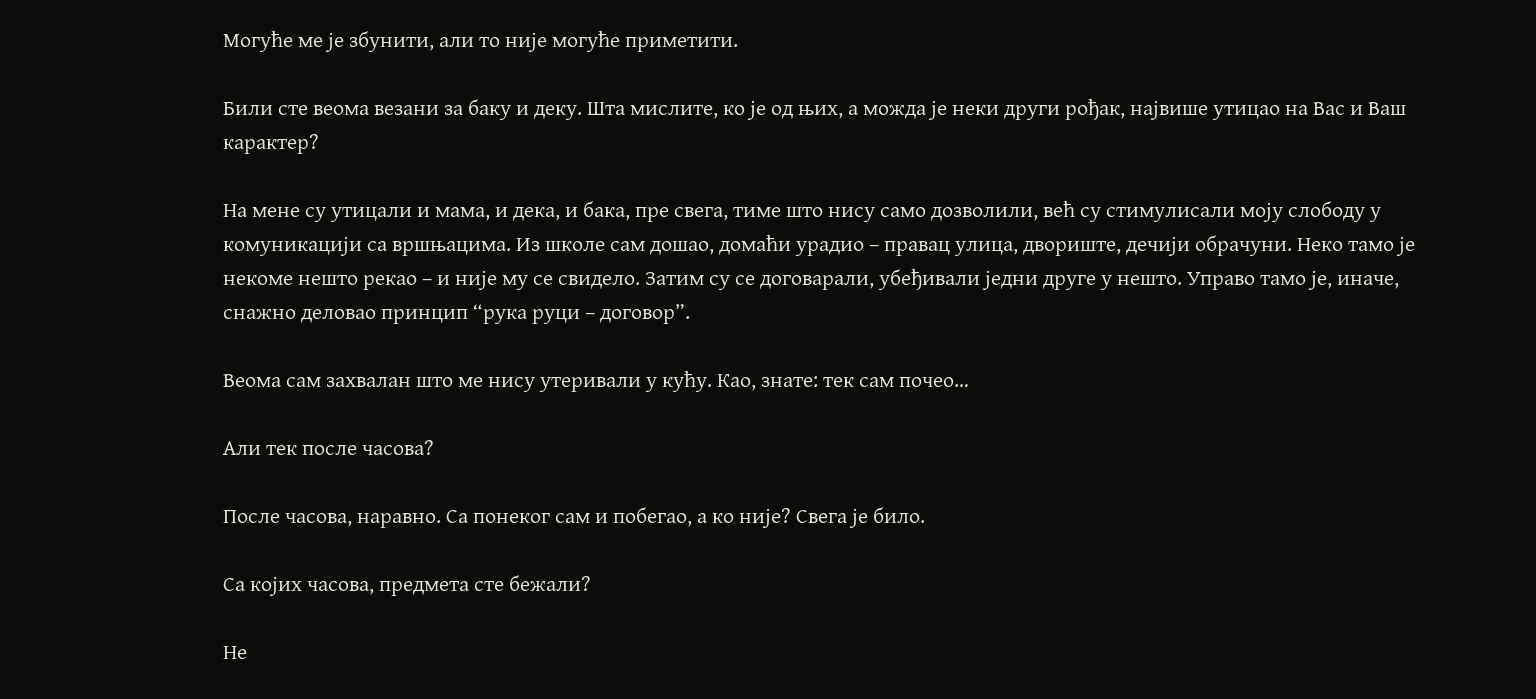Могуће ме је збунити, али то није могуће приметити.

Били сте веома везани за баку и деку. Шта мислите, ко је од њих, а можда је неки други рођак, највише утицао на Вас и Ваш карактер?

На мене су утицали и мама, и дека, и бака, пре свега, тиме што нису само дозволили, већ су стимулисали моју слободу у комуникацији са вршњацима. Из школе сам дошао, домаћи урадио – правац улица, двориште, дечији обрачуни. Неко тамо је некоме нешто рекао – и није му се свидело. Затим су се договарали, убеђивали једни друге у нешто. Управо тамо је, иначе, снажно деловао принцип “рука руци – договор”.

Веома сам захвалан што ме нису утеривали у кућу. Као, знате: тек сам почео…

Али тек после часова?

После часова, наравно. Са понеког сам и побегао, а ко није? Свега је било.

Са којих часова, предмета сте бежали?

Не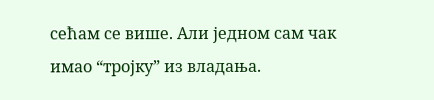сећам се више. Али једном сам чак имао “тројку” из владања.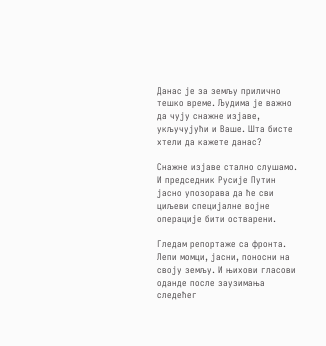Данас је за земљу прилично тешко време. Људима је важно да чују снажне изјаве, укључујући и Ваше. Шта бисте хтели да кажете данас?

Снажне изјаве стално слушамо. И председник Русије Путин јасно упозорава да ће сви циљеви специјалне војне операције бити остварени.

Гледам репортаже са фронта. Лепи момци, јасни, поносни на своју земљу. И њихови гласови оданде после заузимања следећег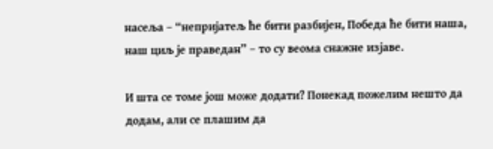насеља – “непријатељ ће бити разбијен, Победа ће бити наша, наш циљ је праведан” – то су веома снажне изјаве.

И шта се томе још може додати? Понекад пожелим нешто да додам, али се плашим да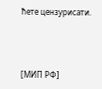ћете цензурисати.



[МИП РФ]